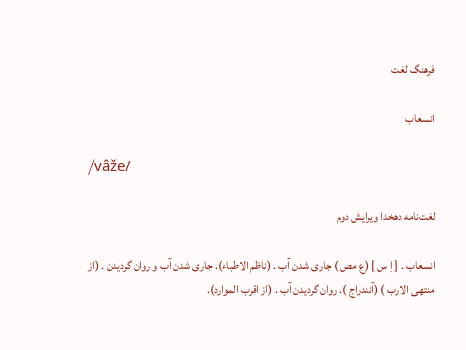فرهنگ لغت

انسعاب

/vâže/

لغت‌نامه دهخدا ویرایش دوم

انسعاب . [ اِ س ] (ع مص ) جاری شدن آب . (ناظم الاطباء). جاری شدن آب و روان گردیدن . (از منتهی الارب ) (آنندراج ). روان گردیدن آب . (از اقرب الموارد).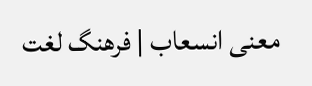معنی انسعاب | فرهنگ لغت